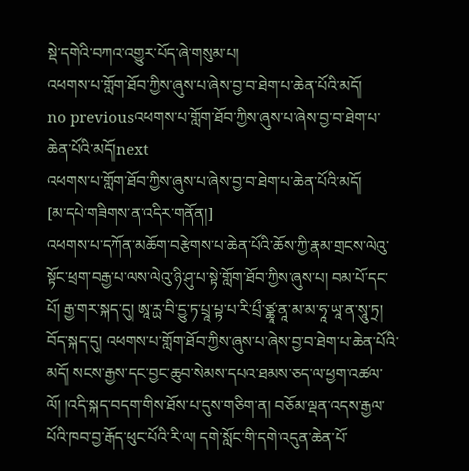སྡེ་དགེའི་བཀའ་འགྱུར་པོད་ཞེ་གསུམ་པ།
འཕགས་པ་གློག་ཐོབ་ཀྱིས་ཞུས་པ་ཞེས་བྱ་བ་ཐེག་པ་ཆེན་པོའི་མདོ།
no previousའཕགས་པ་གློག་ཐོབ་ཀྱིས་ཞུས་པ་ཞེས་བྱ་བ་ཐེག་པ་ཆེན་པོའི་མདོ།next
འཕགས་པ་གློག་ཐོབ་ཀྱིས་ཞུས་པ་ཞེས་བྱ་བ་ཐེག་པ་ཆེན་པོའི་མདོ།
[མ་དཔེ་གཟིགས་ན་འདིར་གནོན།]
འཕགས་པ་དཀོན་མཆོག་བརྩེགས་པ་ཆེན་པོའི་ཆོས་ཀྱི་རྣམ་གྲངས་ལེའུ་སྟོང་ཕྲག་བརྒྱ་པ་ལས་ལེའུ་ཉི་ཤུ་པ་སྟེ་གློག་ཐོབ་ཀྱིས་ཞུས་པ། བམ་པོ་དང་པོ། རྒྱ་གར་སྐད་དུ། ཨཱ་ཪྻ་བི་དྱུ་ཏ་པྲཱ་པྟ་པ་རི་པྲྀ་ཙྪཱ་ནཱ་མ་མ་ཧཱ་ཡཱ་ན་སཱུ་ཏྲ། བོད་སྐད་དུ། འཕགས་པ་གློག་ཐོབ་ཀྱིས་ཞུས་པ་ཞེས་བྱ་བ་ཐེག་པ་ཆེན་པོའི་མདོ། སངས་རྒྱས་དང་བྱང་ཆུབ་སེམས་དཔའ་ཐམས་ཅད་ལ་ཕྱག་འཚལ་ལོ། །འདི་སྐད་བདག་གིས་ཐོས་པ་དུས་གཅིག་ན། བཅོམ་ལྡན་འདས་རྒྱལ་པོའི་ཁབ་བྱ་རྒོད་ཕུང་པོའི་རི་ལ། དགེ་སློང་གི་དགེ་འདུན་ཆེན་པོ་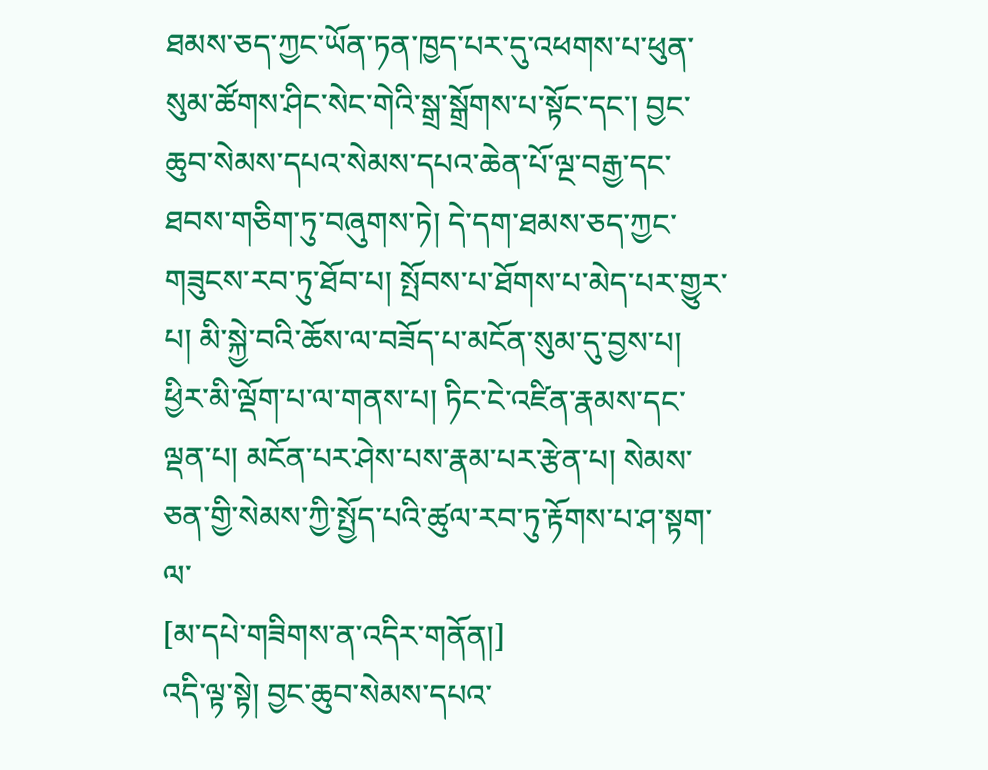ཐམས་ཅད་ཀྱང་ཡོན་ཏན་ཁྱད་པར་དུ་འཕགས་པ་ཕུན་སུམ་ཚོགས་ཤིང་སེང་གེའི་སྒྲ་སྒྲོགས་པ་སྟོང་དང་། བྱང་ཆུབ་སེམས་དཔའ་སེམས་དཔའ་ཆེན་པོ་ལྔ་བརྒྱ་དང་ཐབས་གཅིག་ཏུ་བཞུགས་ཏེ། དེ་དག་ཐམས་ཅད་ཀྱང་གཟུངས་རབ་ཏུ་ཐོབ་པ། སྤོབས་པ་ཐོགས་པ་མེད་པར་གྱུར་པ། མི་སྐྱེ་བའི་ཆོས་ལ་བཟོད་པ་མངོན་སུམ་དུ་བྱས་པ། ཕྱིར་མི་ལྡོག་པ་ལ་གནས་པ། ཏིང་ངེ་འཛིན་རྣམས་དང་ལྡན་པ། མངོན་པར་ཤེས་པས་རྣམ་པར་རྩེན་པ། སེམས་ཅན་གྱི་སེམས་ཀྱི་སྤྱོད་པའི་ཚུལ་རབ་ཏུ་རྟོགས་པ་ཤ་སྟག་ལ་
[མ་དཔེ་གཟིགས་ན་འདིར་གནོན།]
འདི་ལྟ་སྟེ། བྱང་ཆུབ་སེམས་དཔའ་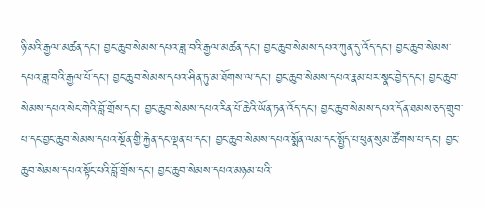ཉི་མའི་རྒྱལ་མཚན་དང་། བྱང་ཆུབ་སེམས་དཔའ་ཟླ་བའི་རྒྱལ་མཚན་དང་། བྱང་ཆུབ་སེམས་དཔའ་ཀུན་དུ་འོད་དང་། བྱང་ཆུབ་སེམས་དཔའ་ཟླ་བའི་རྒྱལ་པོ་དང་། བྱང་ཆུབ་སེམས་དཔའ་ཤིན་ཏུ་མ་ཐོགས་ལ་དང་། བྱང་ཆུབ་སེམས་དཔའ་རྣམ་པར་སྣང་བྱེད་དང་། བྱང་ཆུབ་སེམས་དཔའ་སེང་གེའི་བློ་གྲོས་དང་། བྱང་ཆུབ་སེམས་དཔའ་རིན་པོ་ཆེའི་ཡོན་ཏན་འོད་དང་། བྱང་ཆུབ་སེམས་དཔའ་དོན་ཐམས་ཅད་གྲུབ་པ་དང་བྱང་ཆུབ་སེམས་དཔའ་སྔོན་གྱི་རྐྱེན་དང་ལྡན་པ་དང་། བྱང་ཆུབ་སེམས་དཔའ་སྨོན་ལམ་དང་སྤྱོད་པ་ཕུན་སུམ་ཚོགས་པ་དང་། བྱང་ཆུབ་སེམས་དཔའ་སྟོང་པའི་བློ་གྲོས་དང་། བྱང་ཆུབ་སེམས་དཔའ་མཉམ་པའི་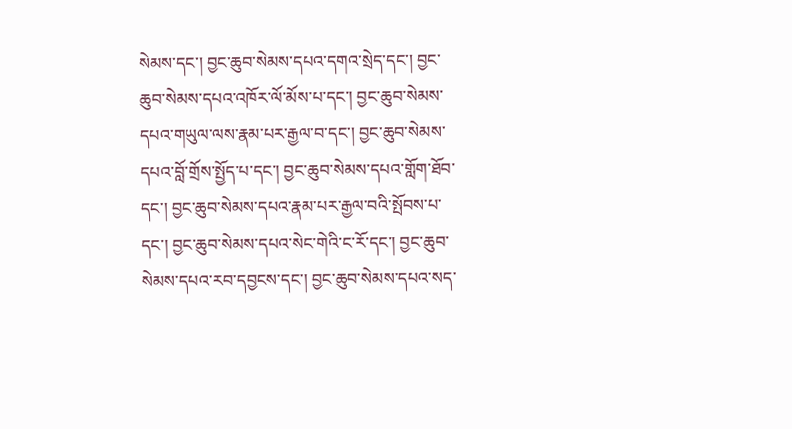སེམས་དང་། བྱང་ཆུབ་སེམས་དཔའ་དགའ་སྲེད་དང་། བྱང་ཆུབ་སེམས་དཔའ་འཁོར་ལོ་མོས་པ་དང་། བྱང་ཆུབ་སེམས་དཔའ་གཡུལ་ལས་རྣམ་པར་རྒྱལ་བ་དང་། བྱང་ཆུབ་སེམས་དཔའ་བློ་གྲོས་སྤྱོད་པ་དང་། བྱང་ཆུབ་སེམས་དཔའ་གློག་ཐོབ་དང་། བྱང་ཆུབ་སེམས་དཔའ་རྣམ་པར་རྒྱལ་བའི་སྤོབས་པ་དང་། བྱང་ཆུབ་སེམས་དཔའ་སེང་གེའི་ང་རོ་དང་། བྱང་ཆུབ་སེམས་དཔའ་རབ་དབྱངས་དང་། བྱང་ཆུབ་སེམས་དཔའ་སད་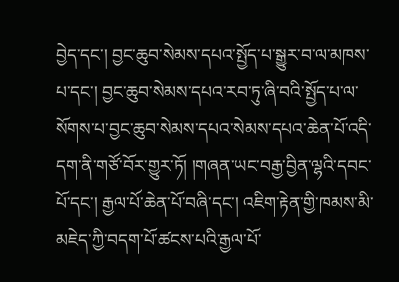བྱེད་དང་། བྱང་ཆུབ་སེམས་དཔའ་སྤྱོད་པ་སྒྱུར་བ་ལ་མཁས་པ་དང་། བྱང་ཆུབ་སེམས་དཔའ་རབ་ཏུ་ཞི་བའི་སྤྱོད་པ་ལ་སོགས་པ་བྱང་ཆུབ་སེམས་དཔའ་སེམས་དཔའ་ཆེན་པོ་འདི་དག་ནི་གཙོ་བོར་གྱུར་ཏོ། །གཞན་ཡང་བརྒྱ་བྱིན་ལྷའི་དབང་པོ་དང་། རྒྱལ་པོ་ཆེན་པོ་བཞི་དང་། འཇིག་རྟེན་གྱི་ཁམས་མི་མཇེད་ཀྱི་བདག་པོ་ཚངས་པའི་རྒྱལ་པོ་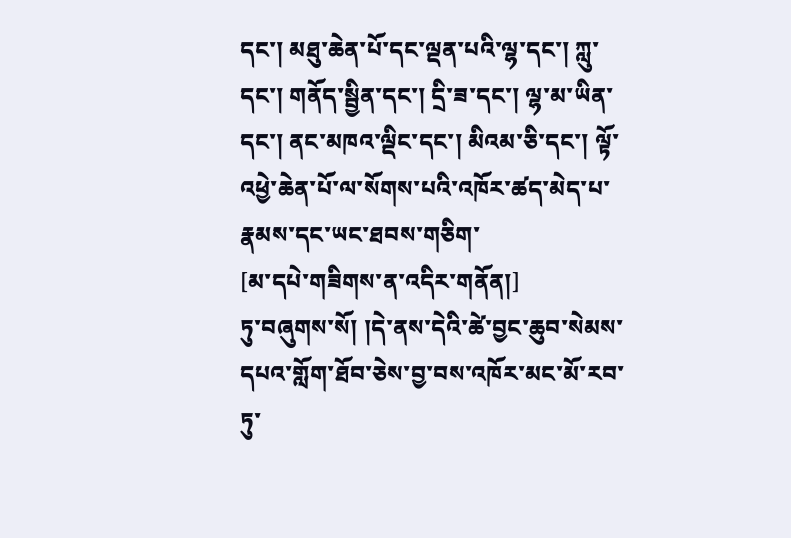དང་། མཐུ་ཆེན་པོ་དང་ལྡན་པའི་ལྷ་དང་། ཀླུ་དང་། གནོད་སྦྱིན་དང་། དྲི་ཟ་དང་། ལྷ་མ་ཡིན་དང་། ནང་མཁའ་ལྡིང་དང་། མིའམ་ཅི་དང་། ལྟོ་འཕྱེ་ཆེན་པོ་ལ་སོགས་པའི་འཁོར་ཚད་མེད་པ་རྣམས་དང་ཡང་ཐབས་གཅིག་
[མ་དཔེ་གཟིགས་ན་འདིར་གནོན།]
ཏུ་བཞུགས་སོ། །དེ་ནས་དེའི་ཚེ་བྱང་ཆུབ་སེམས་དཔའ་གློག་ཐོབ་ཅེས་བྱ་བས་འཁོར་མང་མོ་རབ་ཏུ་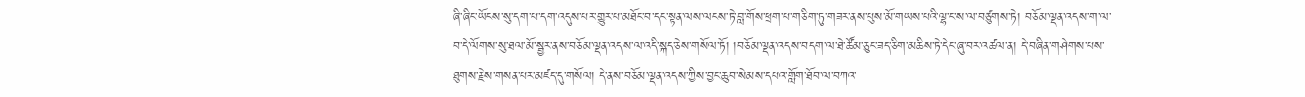ཞི་ཞིང་ཡོངས་སུ་དག་པ་དག་འདུས་པར་གྱུར་པ་མཐོང་བ་དང་སྟན་ལས་ལངས་ཏེ་བླ་གོས་ཕྲག་པ་གཅིག་ཏུ་གཟར་ནས་པུས་མོ་གཡས་པའི་ལྷ་ང་ས་ལ་བཙུགས་ཏེ། བཅོམ་ལྡན་འདས་ག་ལ་བ་དེ་ལོགས་སུ་ཐལ་མོ་སྦྱར་ནས་བཅོམ་ལྡན་འདས་ལ་འདི་སྐད་ཅེས་གསོལ་ཏོ། །བཅོམ་ལྡན་འདས་བདག་ལ་ཐེ་ཚོམ་ཅུང་ཟད་ཅིག་མཆིས་ཏེ་དེང་ཞུ་བར་འཚལ་ན། དེ་བཞིན་གཤེགས་པས་ཐུགས་རྗེས་གསན་པར་མཛད་དུ་གསོལ། དེ་ནས་བཅོམ་ལྡན་འདས་ཀྱིས་བྱང་ཆུབ་སེམས་དཔའ་གློག་ཐོབ་ལ་བཀའ་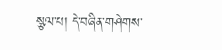སྩལ་པ། དེ་བཞིན་གཤེགས་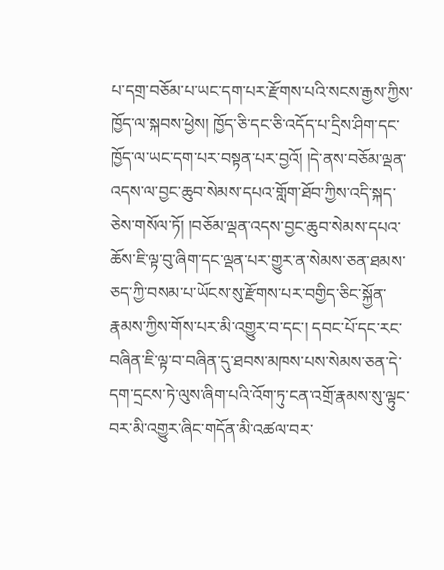པ་དགྲ་བཅོམ་པ་ཡང་དག་པར་རྫོགས་པའི་སངས་རྒྱས་ཀྱིས་ཁྱོད་ལ་སྐབས་ཕྱེས། ཁྱོད་ཅི་དང་ཅི་འདོད་པ་དྲིས་ཤིག་དང་ཁྱོད་ལ་ཡང་དག་པར་བསྟན་པར་བྱའོ། །དེ་ནས་བཅོམ་ལྡན་འདས་ལ་བྱང་ཆུབ་སེམས་དཔའ་གློག་ཐོབ་ཀྱིས་འདི་སྐད་ཅེས་གསོལ་ཏོ། །བཅོམ་ལྡན་འདས་བྱང་ཆུབ་སེམས་དཔའ་ཆོས་ཇི་ལྟ་བུ་ཞིག་དང་ལྡན་པར་གྱུར་ན་སེམས་ཅན་ཐམས་ཅད་ཀྱི་བསམ་པ་ཡོངས་སུ་རྫོགས་པར་བགྱིད་ཅིང་སྐྱོན་རྣམས་ཀྱིས་གོས་པར་མི་འགྱུར་བ་དང་། དབང་པོ་དང་རང་བཞིན་ཇི་ལྟ་བ་བཞིན་དུ་ཐབས་མཁས་པས་སེམས་ཅན་དེ་དག་དྲངས་ཏེ་ལུས་ཞིག་པའི་འོག་ཏུ་ངན་འགྲོ་རྣམས་སུ་ལྟུང་བར་མི་འགྱུར་ཞིང་གདོན་མི་འཚལ་བར་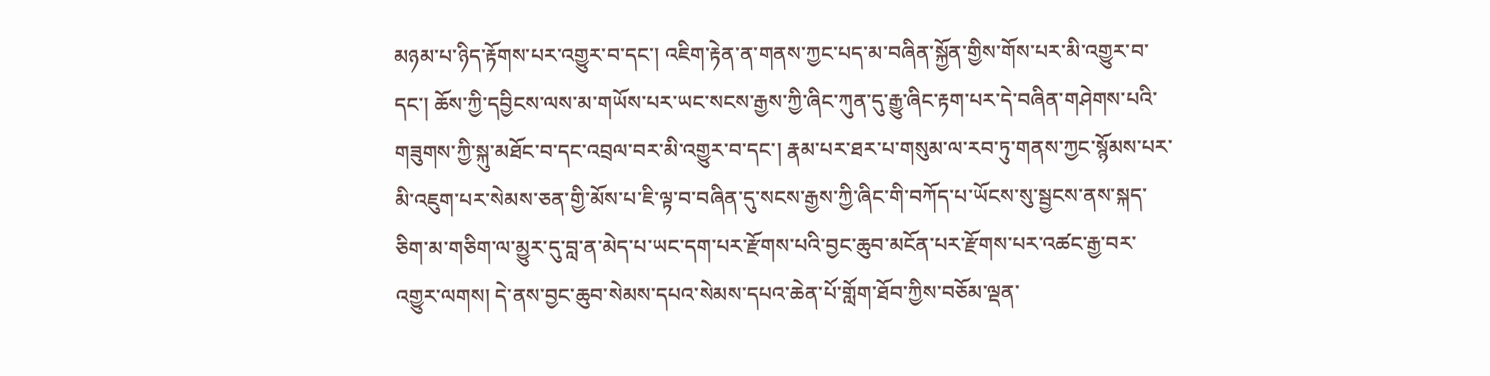མཉམ་པ་ཉིད་རྟོགས་པར་འགྱུར་བ་དང་། འཇིག་རྟེན་ན་གནས་ཀྱང་པད་མ་བཞིན་སྐྱོན་གྱིས་གོས་པར་མི་འགྱུར་བ་དང་། ཆོས་ཀྱི་དབྱིངས་ལས་མ་གཡོས་པར་ཡང་སངས་རྒྱས་ཀྱི་ཞིང་ཀུན་དུ་རྒྱུ་ཞིང་རྟག་པར་དེ་བཞིན་གཤེགས་པའི་གཟུགས་ཀྱི་སྐུ་མཐོང་བ་དང་འབྲལ་བར་མི་འགྱུར་བ་དང་། རྣམ་པར་ཐར་པ་གསུམ་ལ་རབ་ཏུ་གནས་ཀྱང་སྙོམས་པར་མི་འཇུག་པར་སེམས་ཅན་གྱི་མོས་པ་ཇི་ལྟ་བ་བཞིན་དུ་སངས་རྒྱས་ཀྱི་ཞིང་གི་བཀོད་པ་ཡོངས་སུ་སྦྱངས་ནས་སྐད་ཅིག་མ་གཅིག་ལ་མྱུར་དུ་བླ་ན་མེད་པ་ཡང་དག་པར་རྫོགས་པའི་བྱང་ཆུབ་མངོན་པར་རྫོགས་པར་འཚང་རྒྱ་བར་འགྱུར་ལགས། དེ་ནས་བྱང་ཆུབ་སེམས་དཔའ་སེམས་དཔའ་ཆེན་པོ་གློག་ཐོབ་ཀྱིས་བཅོམ་ལྡན་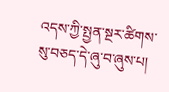འདས་ཀྱི་སྤྱན་སྔར་ཚིགས་སུ་བཅད་དེ་ཞུ་བ་ཞུས་པ།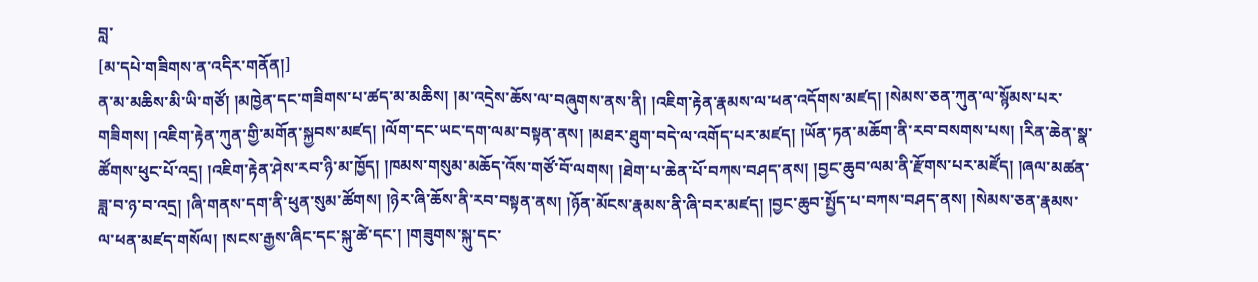བླ་
[མ་དཔེ་གཟིགས་ན་འདིར་གནོན།]
ན་མ་མཆིས་མི་ཡི་གཙོ། །མཁྱེན་དང་གཟིགས་པ་ཚད་མ་མཆིས། །མ་འདྲེས་ཆོས་ལ་བཞུགས་ནས་ནི། །འཇིག་རྟེན་རྣམས་ལ་ཕན་འདོགས་མཛད། །སེམས་ཅན་ཀུན་ལ་སྙོམས་པར་གཟིགས། །འཇིག་རྟེན་ཀུན་གྱི་མགོན་སྐྱབས་མཛད། །ལོག་དང་ཡང་དག་ལམ་བསྟན་ནས། །མཐར་ཐུག་བདེ་ལ་འགོད་པར་མཛད། །ཡོན་ཏན་མཆོག་ནི་རབ་བསགས་པས། །རིན་ཆེན་སྣ་ཚོགས་ཕུང་པོ་འདྲ། །འཇིག་རྟེན་ཤེས་རབ་ཉི་མ་ཁྱོད། །ཁམས་གསུམ་མཆོད་འོས་གཙོ་བོ་ལགས། །ཐེག་པ་ཆེན་པོ་བཀས་བཤད་ནས། །བྱང་ཆུབ་ལམ་ནི་རྫོགས་པར་མཛོད། །ཞལ་མཚན་ཟླ་བ་ཉ་བ་འདྲ། །ཞི་གནས་དག་ནི་ཕུན་སུམ་ཚོགས། །ཉེར་ཞི་ཆོས་ནི་རབ་བསྟན་ནས། །ཉོན་མོངས་རྣམས་ནི་ཞི་བར་མཛད། །བྱང་ཆུབ་སྤྱོད་པ་བཀས་བཤད་ནས། །སེམས་ཅན་རྣམས་ལ་ཕན་མཛད་གསོལ། །སངས་རྒྱས་ཞིང་དང་སྐུ་ཚེ་དང་། །གཟུགས་སྐུ་དང་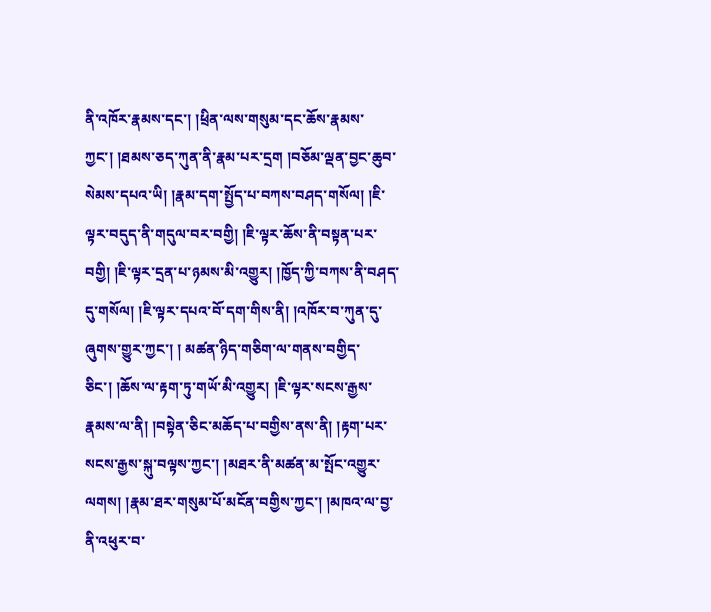ནི་འཁོར་རྣམས་དང་། །ཕྲིན་ལས་གསུམ་དང་ཆོས་རྣམས་ཀྱང་། །ཐམས་ཅད་ཀུན་ནི་རྣམ་པར་དྲག །བཅོམ་ལྡན་བྱང་ཆུབ་སེམས་དཔའ་ཡི། །རྣམ་དག་སྤྱོད་པ་བཀས་བཤད་གསོལ། །ཇི་ལྟར་བདུད་ནི་གདུལ་བར་བགྱི། །ཇི་ལྟར་ཆོས་ནི་བསྟན་པར་བགྱི། །ཇི་ལྟར་དྲན་པ་ཉམས་མི་འགྱུར། །ཁྱོད་ཀྱི་བཀས་ནི་བཤད་དུ་གསོལ། །ཇི་ལྟར་དཔའ་བོ་དག་གིས་ནི། །འཁོར་བ་ཀུན་དུ་ཞུགས་གྱུར་ཀྱང་། ། མཚན་ཉིད་གཅིག་ལ་གནས་བགྱིད་ཅིང་། །ཆོས་ལ་རྟག་ཏུ་གཡོ་མི་འགྱུར། །ཇི་ལྟར་སངས་རྒྱས་རྣམས་ལ་ནི། །བསྟེན་ཅིང་མཆོད་པ་བགྱིས་ནས་ནི། །རྟག་པར་སངས་རྒྱས་སྐུ་བལྟས་ཀྱང་། །མཐར་ནི་མཚན་མ་སྤོང་འགྱུར་ལགས། །རྣམ་ཐར་གསུམ་པོ་མངོན་བགྱིས་ཀྱང་། །མཁའ་ལ་བྱ་ནི་འཕུར་བ་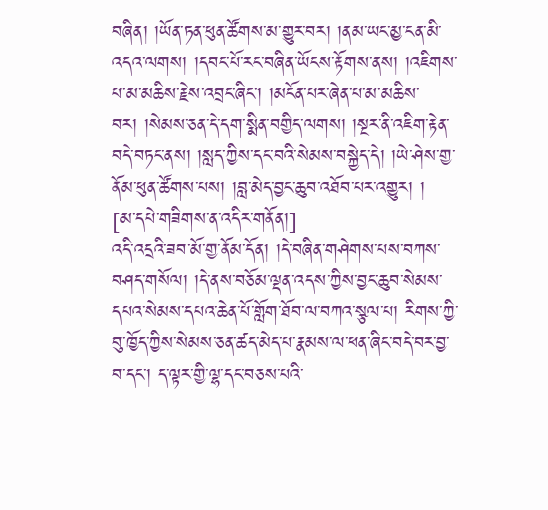བཞིན། །ཡོན་ཏན་ཕུན་ཚོགས་མ་གྱུར་བར། །ནམ་ཡང་མྱ་ངན་མི་འདའ་ལགས། །དབང་པོ་རང་བཞིན་ཡོངས་རྟོགས་ནས། །འཇིགས་པ་མ་མཆིས་རྗེས་འབྲང་ཞིང་། །མངོན་པར་ཞེན་པ་མ་མཆིས་བར། །སེམས་ཅན་དེ་དག་སྨིན་བགྱིད་ལགས། །སྔར་ནི་འཇིག་རྟེན་བདེ་བཏང་ནས། །སླད་ཀྱིས་དང་བའི་སེམས་བསྐྱེད་དེ། །ཡེ་ཤེས་གྱ་ནོམ་ཕུན་ཚོགས་པས། །བླ་མེད་བྱང་ཆུབ་འཐོབ་པར་འགྱུར། །
[མ་དཔེ་གཟིགས་ན་འདིར་གནོན།]
འདི་འདྲའི་ཟབ་མོ་གྱ་ནོམ་དོན། །དེ་བཞིན་གཤེགས་པས་བཀས་བཤད་གསོལ། །དེ་ནས་བཅོམ་ལྡན་འདས་ཀྱིས་བྱང་ཆུབ་སེམས་དཔའ་སེམས་དཔའ་ཆེན་པོ་གློག་ཐོབ་ལ་བཀའ་སྩལ་པ། རིགས་ཀྱི་བུ་ཁྱོད་ཀྱིས་སེམས་ཅན་ཚད་མེད་པ་རྣམས་ལ་ཕན་ཞིང་བདེ་བར་བྱ་བ་དང་། ད་ལྟར་གྱི་ལྷ་དང་བཅས་པའི་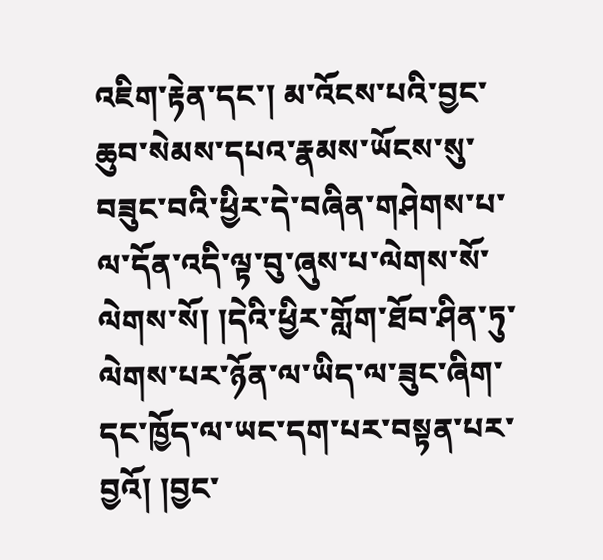འཇིག་རྟེན་དང་། མ་འོངས་པའི་བྱང་ཆུབ་སེམས་དཔའ་རྣམས་ཡོངས་སུ་བཟུང་བའི་ཕྱིར་དེ་བཞིན་གཤེགས་པ་ལ་དོན་འདི་ལྟ་བུ་ཞུས་པ་ལེགས་སོ་ལེགས་སོ། །དེའི་ཕྱིར་གློག་ཐོབ་ཤིན་ཏུ་ལེགས་པར་ཉོན་ལ་ཡིད་ལ་ཟུང་ཞིག་དང་ཁྱོད་ལ་ཡང་དག་པར་བསྟན་པར་བྱའོ། །བྱང་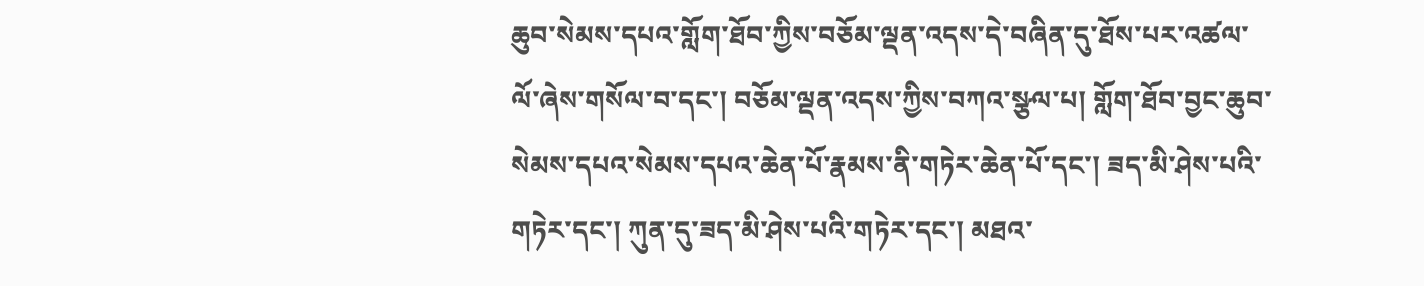ཆུབ་སེམས་དཔའ་གློག་ཐོབ་ཀྱིས་བཅོམ་ལྡན་འདས་དེ་བཞིན་དུ་ཐོས་པར་འཚལ་ལོ་ཞེས་གསོལ་བ་དང་། བཅོམ་ལྡན་འདས་ཀྱིས་བཀའ་སྩལ་པ། གློག་ཐོབ་བྱང་ཆུབ་སེམས་དཔའ་སེམས་དཔའ་ཆེན་པོ་རྣམས་ནི་གཏེར་ཆེན་པོ་དང་། ཟད་མི་ཤེས་པའི་གཏེར་དང་། ཀུན་དུ་ཟད་མི་ཤེས་པའི་གཏེར་དང་། མཐའ་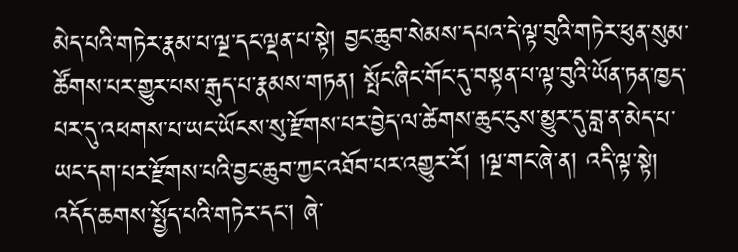མེད་པའི་གཏེར་རྣམ་པ་ལྔ་དང་ལྡན་པ་སྟེ། བྱང་ཆུབ་སེམས་དཔའ་དེ་ལྟ་བུའི་གཏེར་ཕུན་སུམ་ཚོགས་པར་གྱུར་པས་རྒུད་པ་རྣམས་གཏན། སྤོང་ཞིང་གོང་དུ་བསྟན་པ་ལྟ་བུའི་ཡོན་ཏན་ཁྱད་པར་དུ་འཕགས་པ་ཡང་ཡོངས་སུ་རྫོགས་པར་བྱེད་ལ་ཚེགས་ཆུང་ངུས་མྱུར་དུ་བླ་ན་མེད་པ་ཡང་དག་པར་རྫོགས་པའི་བྱང་ཆུབ་ཀྱང་འཐོབ་པར་འགྱུར་རོ། །ལྔ་གང་ཞེ་ན། འདི་ལྟ་སྟེ། འདོད་ཆགས་སྤྱོད་པའི་གཏེར་དང་། ཞེ་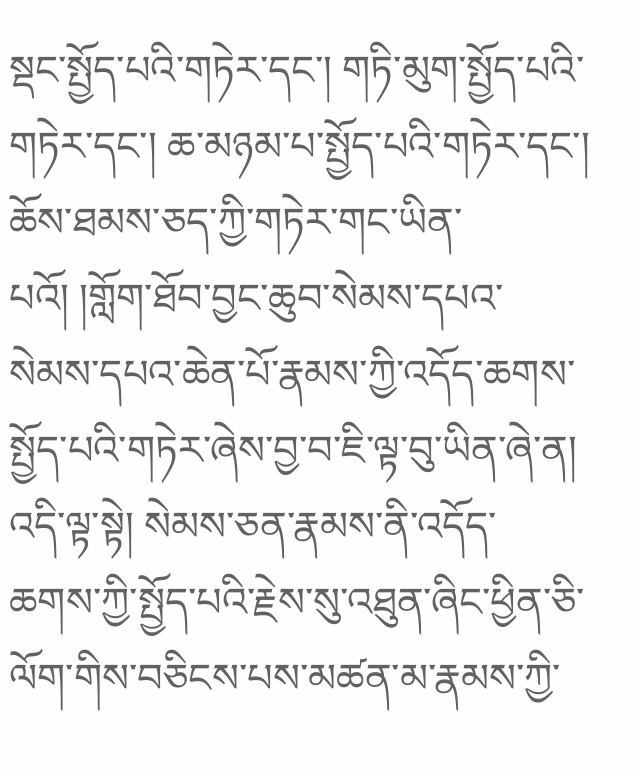སྡང་སྤྱོད་པའི་གཏེར་དང་། གཏི་མུག་སྤྱོད་པའི་གཏེར་དང་། ཆ་མཉམ་པ་སྤྱོད་པའི་གཏེར་དང་། ཆོས་ཐམས་ཅད་ཀྱི་གཏེར་གང་ཡིན་པའོ། །གློག་ཐོབ་བྱང་ཆུབ་སེམས་དཔའ་སེམས་དཔའ་ཆེན་པོ་རྣམས་ཀྱི་འདོད་ཆགས་སྤྱོད་པའི་གཏེར་ཞེས་བྱ་བ་ཇི་ལྟ་བུ་ཡིན་ཞེ་ན། འདི་ལྟ་སྟེ། སེམས་ཅན་རྣམས་ནི་འདོད་ཆགས་ཀྱི་སྤྱོད་པའི་རྗེས་སུ་འཐུན་ཞིང་ཕྱིན་ཅི་ལོག་གིས་བཅིངས་པས་མཚན་མ་རྣམས་ཀྱི་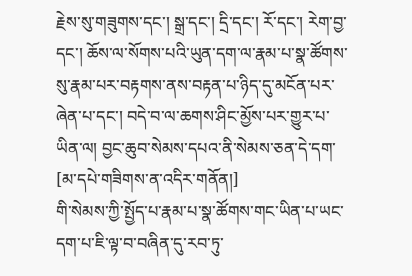རྗེས་སུ་གཟུགས་དང་། སྒྲ་དང་། དྲི་དང་། རོ་དང་། རེག་བྱ་དང་། ཆོས་ལ་སོགས་པའི་ཡུན་དག་ལ་རྣམ་པ་སྣ་ཚོགས་སུ་རྣམ་པར་བརྟགས་ནས་བརྟན་པ་ཉིད་དུ་མངོན་པར་ཞེན་པ་དང་། བདེ་བ་ལ་ཆགས་ཤིང་མྱོས་པར་གྱུར་པ་ཡིན་ལ། བྱང་ཆུབ་སེམས་དཔའ་ནི་སེམས་ཅན་དེ་དག་
[མ་དཔེ་གཟིགས་ན་འདིར་གནོན།]
གི་སེམས་ཀྱི་སྤྱོད་པ་རྣམ་པ་སྣ་ཚོགས་གང་ཡིན་པ་ཡང་དག་པ་ཇི་ལྟ་བ་བཞིན་དུ་རབ་ཏུ་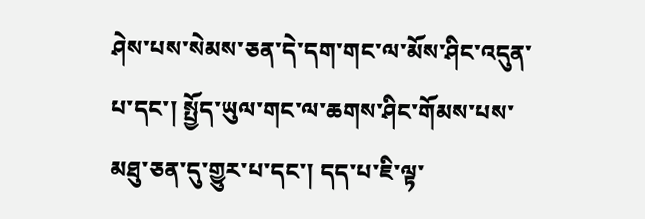ཤེས་པས་སེམས་ཅན་དེ་དག་གང་ལ་མོས་ཤིང་འདུན་པ་དང་། སྤྱོད་ཡུལ་གང་ལ་ཆགས་ཤིང་གོམས་པས་མཐུ་ཅན་དུ་གྱུར་པ་དང་། དད་པ་ཇི་ལྟ་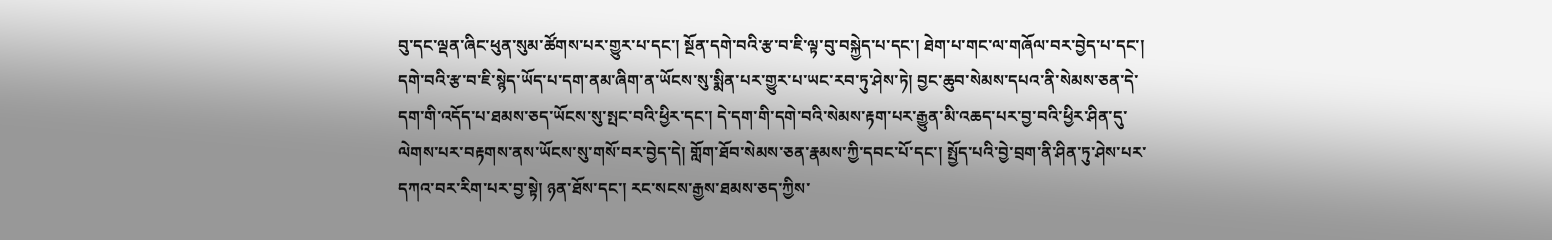བུ་དང་ལྡན་ཞིང་ཕུན་སུམ་ཚོགས་པར་གྱུར་པ་དང་། སྔོན་དགེ་བའི་རྩ་བ་ཇི་ལྟ་བུ་བསྐྱེད་པ་དང་། ཐེག་པ་གང་ལ་གཞོལ་བར་བྱེད་པ་དང་། དགེ་བའི་རྩ་བ་ཇི་སྙེད་ཡོད་པ་དག་ནམ་ཞིག་ན་ཡོངས་སུ་སྨིན་པར་གྱུར་པ་ཡང་རབ་ཏུ་ཤེས་ཏེ། བྱང་ཆུབ་སེམས་དཔའ་ནི་སེམས་ཅན་དེ་དག་གི་འདོད་པ་ཐམས་ཅད་ཡོངས་སུ་སྤང་བའི་ཕྱིར་དང་། དེ་དག་གི་དགེ་བའི་སེམས་རྟག་པར་རྒྱུན་མི་འཆད་པར་བྱ་བའི་ཕྱིར་ཤིན་དུ་ལེགས་པར་བརྟགས་ནས་ཡོངས་སུ་གསོ་བར་བྱེད་དེ། གློག་ཐོབ་སེམས་ཅན་རྣམས་ཀྱི་དབང་པོ་དང་། སྤྱོད་པའི་བྱེ་བྲག་ནི་ཤིན་ཏུ་ཤེས་པར་དཀའ་བར་རིག་པར་བྱ་སྟེ། ཉན་ཐོས་དང་། རང་སངས་རྒྱས་ཐམས་ཅད་ཀྱིས་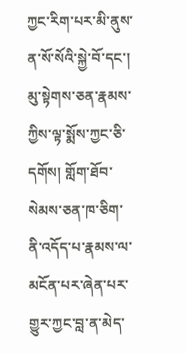ཀྱང་རིག་པར་མི་ནུས་ན་སོ་སོའི་སྐྱེ་བོ་དང་། མུ་སྟེགས་ཅན་རྣམས་ཀྱིས་ལྟ་སྨོས་ཀྱང་ཅི་དགོས། གློག་ཐོབ་སེམས་ཅན་ཁ་ཅིག་ནི་འདོད་པ་རྣམས་ལ་མངོན་པར་ཞེན་པར་གྱུར་ཀྱང་བླ་ན་མེད་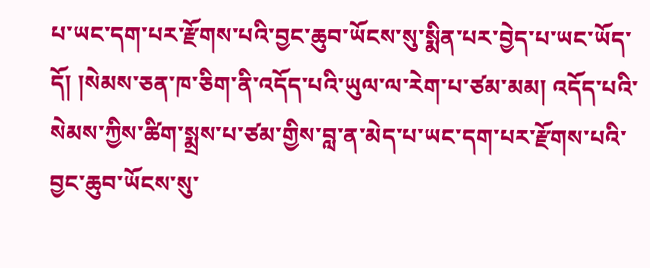པ་ཡང་དག་པར་རྫོགས་པའི་བྱང་ཆུབ་ཡོངས་སུ་སྨིན་པར་བྱེད་པ་ཡང་ཡོད་དོ། །སེམས་ཅན་ཁ་ཅིག་ནི་འདོད་པའི་ཡུལ་ལ་རེག་པ་ཙམ་མམ། འདོད་པའི་སེམས་ཀྱིས་ཚིག་སྨྲས་པ་ཙམ་གྱིས་བླ་ན་མེད་པ་ཡང་དག་པར་རྫོགས་པའི་བྱང་ཆུབ་ཡོངས་སུ་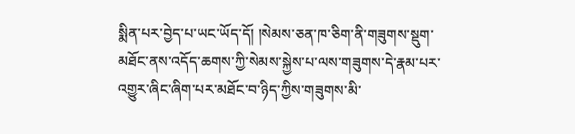སྨིན་པར་བྱེད་པ་ཡང་ཡོད་དོ། །སེམས་ཅན་ཁ་ཅིག་ནི་གཟུགས་སྡུག་མཐོང་ནས་འདོད་ཆགས་ཀྱི་སེམས་སྐྱེས་པ་ལས་གཟུགས་དེ་རྣམ་པར་འགྱུར་ཞིང་ཞིག་པར་མཐོང་བ་ཉིད་ཀྱིས་གཟུགས་མི་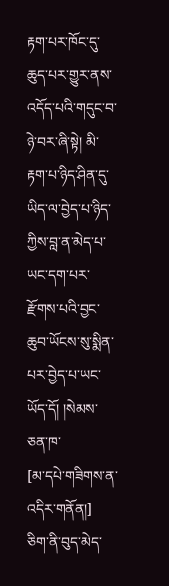རྟག་པར་ཁོང་དུ་ཆུད་པར་གྱུར་ནས་འདོད་པའི་གདུང་བ་ཉེ་བར་ཞི་སྟེ། མི་རྟག་པ་ཉིད་ཤིན་དུ་ཡིད་ལ་བྱེད་པ་ཉིད་ཀྱིས་བླ་ན་མེད་པ་ཡང་དག་པར་རྫོགས་པའི་བྱང་ཆུབ་ཡོངས་སུ་སྨིན་པར་བྱེད་པ་ཡང་ཡོད་དོ། །སེམས་ཅན་ཁ་
[མ་དཔེ་གཟིགས་ན་འདིར་གནོན།]
ཅིག་ནི་བུད་མེད་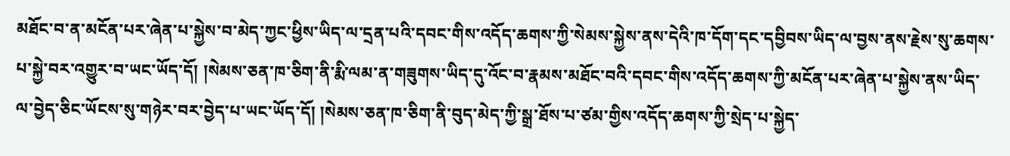མཐོང་བ་ན་མངོན་པར་ཞེན་པ་སྐྱེས་བ་མེད་ཀྱང་ཕྱིས་ཡིད་ལ་དྲན་པའི་དབང་གིས་འདོད་ཆགས་ཀྱི་སེམས་སྐྱེས་ནས་དེའི་ཁ་དོག་དང་དབྱིབས་ཡིད་ལ་བྱས་ནས་རྗེས་སུ་ཆགས་པ་སྐྱེ་བར་འགྱུར་བ་ཡང་ཡོད་དོ། །སེམས་ཅན་ཁ་ཅིག་ནི་རྨི་ལམ་ན་གཟུགས་ཡིད་དུ་འོང་བ་རྣམས་མཐོང་བའི་དབང་གིས་འདོད་ཆགས་ཀྱི་མངོན་པར་ཞེན་པ་སྐྱེས་ནས་ཡིད་ལ་བྱེད་ཅིང་ཡོངས་སུ་གཉེར་བར་བྱེད་པ་ཡང་ཡོད་དོ། །སེམས་ཅན་ཁ་ཅིག་ནི་བུད་མེད་ཀྱི་སྒྲ་ཐོས་པ་ཙམ་གྱིས་འདོད་ཆགས་ཀྱི་སྲེད་པ་སྐྱེད་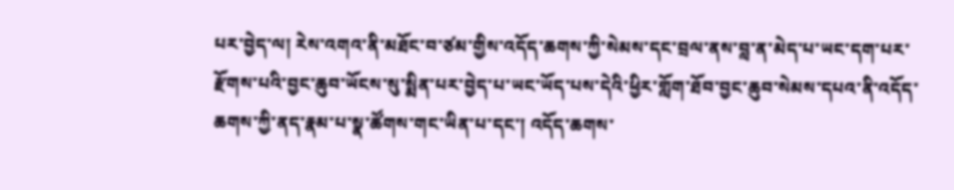པར་བྱེད་ལ། རེས་འགའ་ནི་མཐོང་བ་ཙམ་གྱིས་འདོད་ཆགས་ཀྱི་སེམས་དང་བྲལ་ནས་བླ་ན་མེད་པ་ཡང་དག་པར་རྫོགས་པའི་བྱང་ཆུབ་ཡོངས་སུ་སྨིན་པར་བྱེད་པ་ཡང་ཡོད་པས་དེའི་ཕྱིར་གློག་ཐོབ་བྱང་ཆུབ་སེམས་དཔའ་ནི་འདོད་ཆགས་ཀྱི་ནད་རྣམ་པ་སྣ་ཚོགས་གང་ཡིན་པ་དང་། འདོད་ཆགས་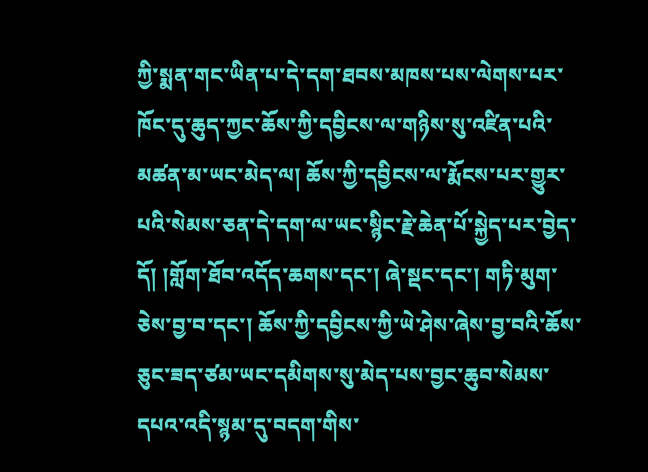ཀྱི་སྨན་གང་ཡིན་པ་དེ་དག་ཐབས་མཁས་པས་ལེགས་པར་ཁོང་དུ་ཆུད་ཀྱང་ཆོས་ཀྱི་དབྱིངས་ལ་གཉིས་སུ་འཛིན་པའི་མཚན་མ་ཡང་མེད་ལ། ཆོས་ཀྱི་དབྱིངས་ལ་རྨོངས་པར་གྱུར་པའི་སེམས་ཅན་དེ་དག་ལ་ཡང་སྙིང་རྗེ་ཆེན་པོ་སྐྱེད་པར་བྱེད་དོ། །གློག་ཐོབ་འདོད་ཆགས་དང་། ཞེ་སྡང་དང་། གཏི་མུག་ཅེས་བྱ་བ་དང་། ཆོས་ཀྱི་དབྱིངས་ཀྱི་ཡེ་ཤེས་ཞེས་བྱ་བའི་ཆོས་ཅུང་ཟད་ཙམ་ཡང་དམིགས་སུ་མེད་པས་བྱང་ཆུབ་སེམས་དཔའ་འདི་སྙམ་དུ་བདག་གིས་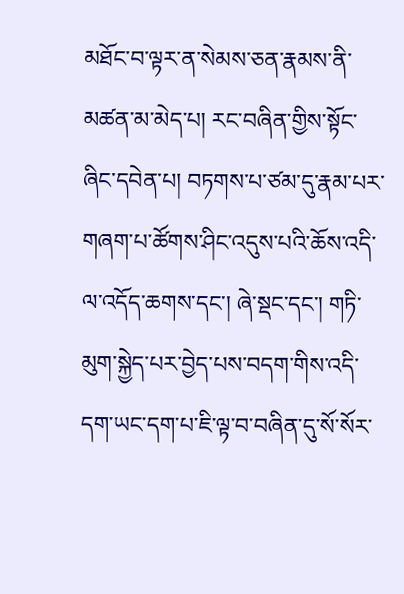མཐོང་བ་ལྟར་ན་སེམས་ཅན་རྣམས་ནི་མཚན་མ་མེད་པ། རང་བཞིན་གྱིས་སྟོང་ཞིང་དབེན་པ། བཏགས་པ་ཙམ་དུ་རྣམ་པར་གཞག་པ་ཚོགས་ཤིང་འདུས་པའི་ཆོས་འདི་ལ་འདོད་ཆགས་དང་། ཞེ་སྡང་དང་། གཏི་མུག་སྐྱེད་པར་བྱེད་པས་བདག་གིས་འདི་དག་ཡང་དག་པ་ཇི་ལྟ་བ་བཞིན་དུ་སོ་སོར་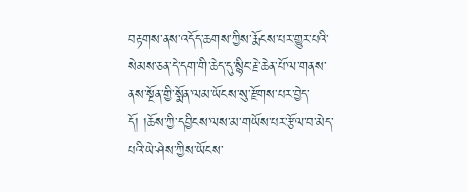བརྟགས་ནས་འདོད་ཆགས་ཀྱིས་རྨོངས་པར་གྱུར་པའི་སེམས་ཅན་དེ་དག་གི་ཆེད་དུ་སྙིང་རྗེ་ཆེན་པོ་ལ་གནས་ནས་སྔོན་གྱི་སྨོན་ལམ་ཡོངས་སུ་རྫོགས་པར་བྱེད་དོ། །ཆོས་ཀྱི་དབྱིངས་ལས་མ་གཡོས་པར་རྩོལ་བ་མེད་པའི་ཡེ་ཤེས་ཀྱིས་ཡོངས་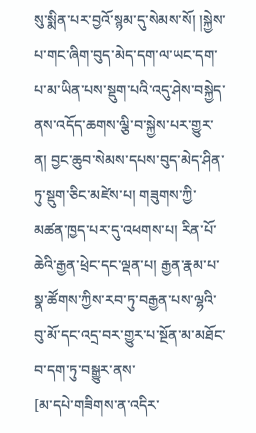སུ་སྨིན་པར་བྱའོ་སྙམ་དུ་སེམས་སོ། །སྐྱེས་པ་གང་ཞིག་བུད་མེད་དག་ལ་ཡང་དག་པ་མ་ཡིན་པས་སྡུག་པའི་འདུ་ཤེས་བསྐྱེད་ནས་འདོད་ཆགས་ལྕི་བ་སྐྱེས་པར་གྱུར་ན། བྱང་ཆུབ་སེམས་དཔས་བུད་མེད་ཤིན་ཏུ་སྡུག་ཅིང་མཛེས་པ། གཟུགས་ཀྱི་མཚན་ཁྱད་པར་དུ་འཕགས་པ། རིན་པོ་ཆེའི་རྒྱན་ཕྲེང་དང་ལྡན་པ། རྒྱན་རྣམ་པ་སྣ་ཚོགས་ཀྱིས་རབ་ཏུ་བརྒྱན་པས་ལྷའི་བུ་མོ་དང་འདྲ་བར་གྱུར་པ་སྔོན་མ་མཐོང་བ་དག་ཏུ་བསྒྱུར་ནས་
[མ་དཔེ་གཟིགས་ན་འདིར་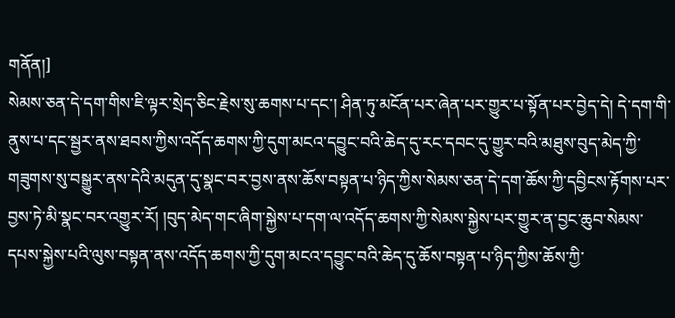གནོན།]
སེམས་ཅན་དེ་དག་གིས་ཇི་ལྟར་སྲེད་ཅིང་རྗེས་སུ་ཆགས་པ་དང་། ཤིན་ཏུ་མངོན་པར་ཞེན་པར་གྱུར་པ་སྟོན་པར་བྱེད་དེ། དེ་དག་གི་ནུས་པ་དང་སྦྱར་ནས་ཐབས་ཀྱིས་འདོད་ཆགས་ཀྱི་དུག་མངའ་དབྱུང་བའི་ཆེད་དུ་རང་དབང་དུ་གྱུར་བའི་མཐུས་བུད་མེད་ཀྱི་གཟུགས་སུ་བསྒྱུར་ནས་དེའི་མདུན་དུ་སྣང་བར་བྱས་ནས་ཆོས་བསྟན་པ་ཉིད་ཀྱིས་སེམས་ཅན་དེ་དག་ཆོས་ཀྱི་དབྱིངས་རྟོགས་པར་བྱས་ཏེ་མི་སྣང་བར་འགྱུར་རོ། །བུད་མེད་གང་ཞིག་སྐྱེས་པ་དག་ལ་འདོད་ཆགས་ཀྱི་སེམས་སྐྱེས་པར་གྱུར་ན་བྱང་ཆུབ་སེམས་དཔས་སྐྱེས་པའི་ལུས་བསྟན་ནས་འདོད་ཆགས་ཀྱི་དུག་མངའ་དབྱུང་བའི་ཆེད་དུ་ཆོས་བསྟན་པ་ཉིད་ཀྱིས་ཆོས་ཀྱི་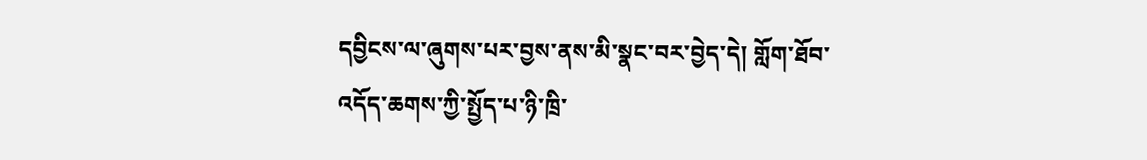དབྱིངས་ལ་ཞུགས་པར་བྱས་ནས་མི་སྣང་བར་བྱེད་དེ། གློག་ཐོབ་འདོད་ཆགས་ཀྱི་སྤྱོད་པ་ཉི་ཁྲི་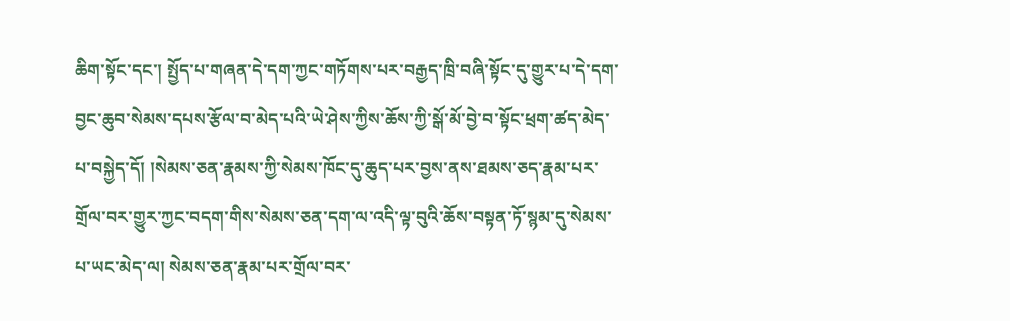ཆིག་སྟོང་དང་། སྤྱོད་པ་གཞན་དེ་དག་ཀྱང་གཏོགས་པར་བརྒྱད་ཁྲི་བཞི་སྟོང་དུ་གྱུར་པ་དེ་དག་བྱང་ཆུབ་སེམས་དཔས་རྩོལ་བ་མེད་པའི་ཡེ་ཤེས་ཀྱིས་ཆོས་ཀྱི་སྒོ་མོ་བྱེ་བ་སྟོང་ཕྲག་ཚད་མེད་པ་བསྐྱེད་དོ། །སེམས་ཅན་རྣམས་ཀྱི་སེམས་ཁོང་དུ་ཆུད་པར་བྱས་ནས་ཐམས་ཅད་རྣམ་པར་གྲོལ་བར་གྱུར་ཀྱང་བདག་གིས་སེམས་ཅན་དག་ལ་འདི་ལྟ་བུའི་ཆོས་བསྟན་ཏོ་སྙམ་དུ་སེམས་པ་ཡང་མེད་ལ། སེམས་ཅན་རྣམ་པར་གྲོལ་བར་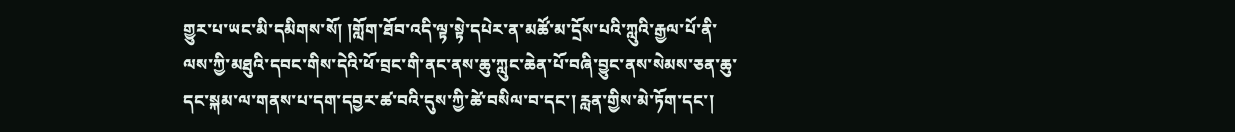གྱུར་པ་ཡང་མི་དམིགས་སོ། །གློག་ཐོབ་འདི་ལྟ་སྟེ་དཔེར་ན་མཚོ་མ་དྲོས་པའི་ཀླུའི་རྒྱལ་པོ་ནི་ལས་ཀྱི་མཐུའི་དབང་གིས་དེའི་ཕོ་བྲང་གི་ནང་ནས་ཆུ་ཀླུང་ཆེན་པོ་བཞི་བྱུང་ནས་སེམས་ཅན་ཆུ་དང་སྐམ་ལ་གནས་པ་དག་དབྱར་ཚ་བའི་དུས་ཀྱི་ཚེ་བསིལ་བ་དང་། རླན་གྱིས་མེ་ཏོག་དང་།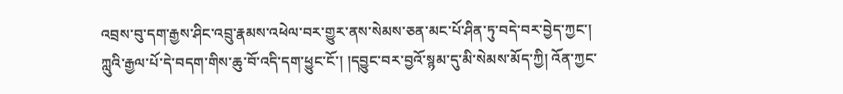འབྲས་བུ་དག་རྒྱས་ཤིང་འབྲུ་རྣམས་འཕེལ་བར་གྱུར་ནས་སེམས་ཅན་མང་པོ་ཤིན་ཏུ་བདེ་བར་བྱེད་ཀྱང་། ཀླུའི་རྒྱལ་པོ་དེ་བདག་གིས་ཆུ་བོ་འདི་དག་ཕྱུང་ངོ་། །དབྱུང་བར་བྱའོ་སྙམ་དུ་མི་སེམས་མོད་ཀྱི། འོན་ཀྱང་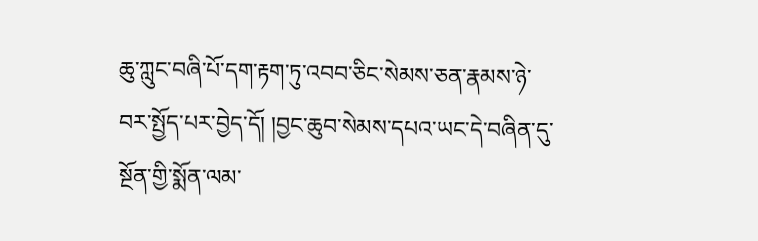ཆུ་ཀླུང་བཞི་པོ་དག་རྟག་ཏུ་འབབ་ཅིང་སེམས་ཅན་རྣམས་ཉེ་བར་སྤྱོད་པར་བྱེད་དོ། །བྱང་ཆུབ་སེམས་དཔའ་ཡང་དེ་བཞིན་དུ་སྔོན་གྱི་སྨོན་ལམ་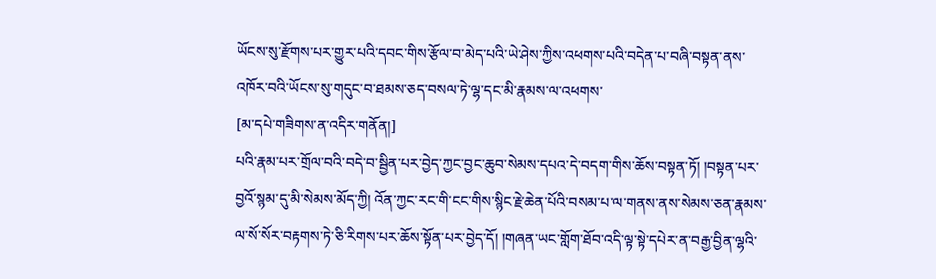ཡོངས་སུ་རྫོགས་པར་གྱུར་པའི་དབང་གིས་རྩོལ་བ་མེད་པའི་ཡེ་ཤེས་ཀྱིས་འཕགས་པའི་བདེན་པ་བཞི་བསྟན་ནས་འཁོར་བའི་ཡོངས་སུ་གདུང་བ་ཐམས་ཅད་བསལ་ཏེ་ལྷ་དང་མི་རྣམས་ལ་འཕགས་
[མ་དཔེ་གཟིགས་ན་འདིར་གནོན།]
པའི་རྣམ་པར་གྲོལ་བའི་བདེ་བ་སྦྱིན་པར་བྱེད་ཀྱང་བྱང་ཆུབ་སེམས་དཔའ་དེ་བདག་གིས་ཆོས་བསྟན་ཏོ། །བསྟན་པར་བྱའོ་སྙམ་དུ་མི་སེམས་མོད་ཀྱི། འོན་ཀྱང་རང་གི་ངང་གིས་སྙིང་རྗེ་ཆེན་པོའི་བསམ་པ་ལ་གནས་ནས་སེམས་ཅན་རྣམས་ལ་སོ་སོར་བརྟགས་ཏེ་ཅི་རིགས་པར་ཆོས་སྟོན་པར་བྱེད་དོ། །གཞན་ཡང་གློག་ཐོབ་འདི་ལྟ་སྟེ་དཔེར་ན་བརྒྱ་བྱིན་ལྷའི་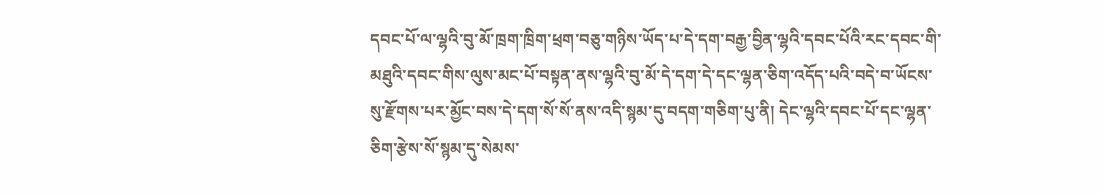དབང་པོ་ལ་ལྷའི་བུ་མོ་ཁྲག་ཁྲིག་ཕྲག་བཅུ་གཉིས་ཡོད་པ་དེ་དག་བརྒྱ་བྱིན་ལྷའི་དབང་པོའི་རང་དབང་གི་མཐུའི་དབང་གིས་ལུས་མང་པོ་བསྟན་ནས་ལྷའི་བུ་མོ་དེ་དག་དེ་དང་ལྷན་ཅིག་འདོད་པའི་བདེ་བ་ཡོངས་སུ་རྫོགས་པར་མྱོང་བས་དེ་དག་སོ་སོ་ནས་འདི་སྙམ་དུ་བདག་གཅིག་པུ་ནི། དེང་ལྷའི་དབང་པོ་དང་ལྷན་ཅིག་རྩེས་སོ་སྙམ་དུ་སེམས་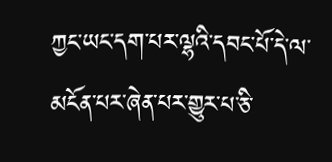ཀྱང་ཡང་དག་པར་ལྷའི་དབང་པོ་དེ་ལ་མངོན་པར་ཞེན་པར་གྱུར་པ་ཅི་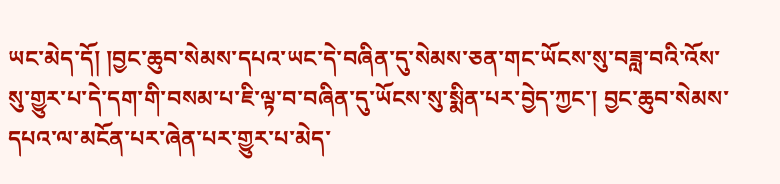ཡང་མེད་དོ། །བྱང་ཆུབ་སེམས་དཔའ་ཡང་དེ་བཞིན་དུ་སེམས་ཅན་གང་ཡོངས་སུ་བཟླ་བའི་འོས་སུ་གྱུར་པ་དེ་དག་གི་བསམ་པ་ཇི་ལྟ་བ་བཞིན་དུ་ཡོངས་སུ་སྨིན་པར་བྱེད་ཀྱང་། བྱང་ཆུབ་སེམས་དཔའ་ལ་མངོན་པར་ཞེན་པར་གྱུར་པ་མེད་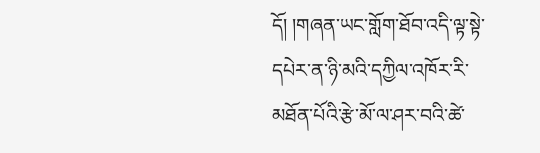དོ། །གཞན་ཡང་གློག་ཐོབ་འདི་ལྟ་སྟེ་དཔེར་ན་ཉི་མའི་དཀྱིལ་འཁོར་རི་མཐོན་པོའི་རྩེ་མོ་ལ་ཤར་བའི་ཚེ་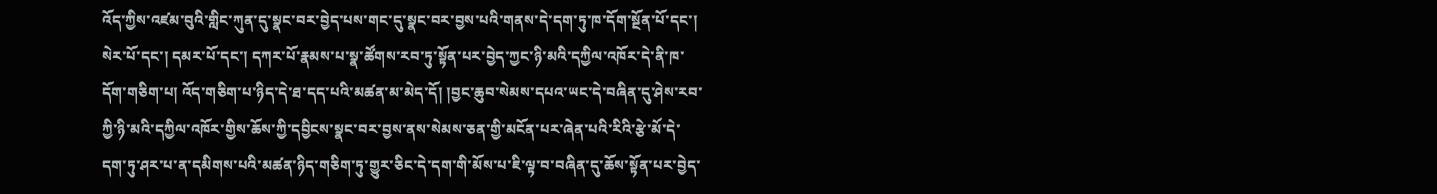འོད་ཀྱིས་འཛམ་བུའི་གླིང་ཀུན་དུ་སྣང་བར་བྱེད་པས་གང་དུ་སྣང་བར་བྱས་པའི་གནས་དེ་དག་ཏུ་ཁ་དོག་སྔོན་པོ་དང་། སེར་པོ་དང་། དམར་པོ་དང་། དཀར་པོ་རྣམས་པ་སྣ་ཚོགས་རབ་ཏུ་སྟོན་པར་བྱེད་ཀྱང་ཉི་མའི་དཀྱིལ་འཁོར་དེ་ནི་ཁ་དོག་གཅིག་པ། འོད་གཅིག་པ་ཉིད་དེ་ཐ་དད་པའི་མཚན་མ་མེད་དོ། །བྱང་ཆུབ་སེམས་དཔའ་ཡང་དེ་བཞིན་དུ་ཤེས་རབ་ཀྱི་ཉི་མའི་དཀྱིལ་འཁོར་གྱིས་ཆོས་ཀྱི་དབྱིངས་སྣང་བར་བྱས་ནས་སེམས་ཅན་གྱི་མངོན་པར་ཞེན་པའི་རིའི་རྩེ་མོ་དེ་དག་ཏུ་ཤར་པ་ན་དམིགས་པའི་མཚན་ཉིད་གཅིག་ཏུ་གྱུར་ཅིང་དེ་དག་གི་མོས་པ་ཇི་ལྟ་བ་བཞིན་དུ་ཆོས་སྟོན་པར་བྱེད་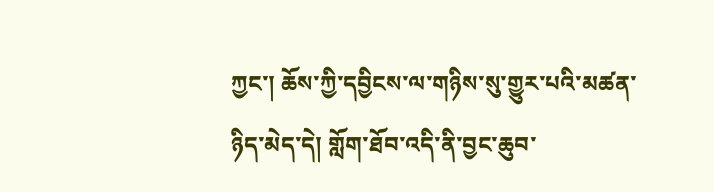ཀྱང་། ཆོས་ཀྱི་དབྱིངས་ལ་གཉིས་སུ་གྱུར་པའི་མཚན་ཉིད་མེད་དེ། གློག་ཐོབ་འདི་ནི་བྱང་ཆུབ་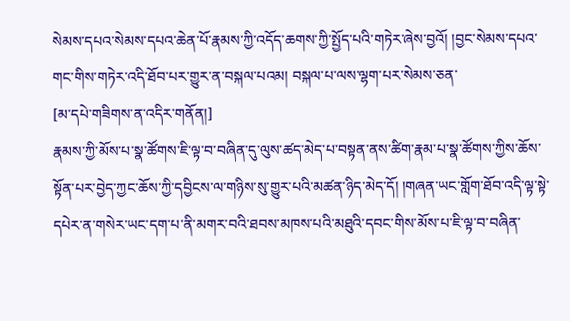སེམས་དཔའ་སེམས་དཔའ་ཆེན་པོ་རྣམས་ཀྱི་འདོད་ཆགས་ཀྱི་སྤྱོད་པའི་གཏེར་ཞེས་བྱའོ། །བྱང་སེམས་དཔའ་གང་གིས་གཏེར་འདི་ཐོབ་པར་གྱུར་ན་བསྐལ་པའམ། བསྐལ་པ་ལས་ལྷག་པར་སེམས་ཅན་
[མ་དཔེ་གཟིགས་ན་འདིར་གནོན།]
རྣམས་ཀྱི་མོས་པ་སྣ་ཚོགས་ཇི་ལྟ་བ་བཞིན་དུ་ལུས་ཚད་མེད་པ་བསྟན་ནས་ཚིག་རྣམ་པ་སྣ་ཚོགས་ཀྱིས་ཆོས་སྟོན་པར་བྱེད་ཀྱང་ཆོས་ཀྱི་དབྱིངས་ལ་གཉིས་སུ་གྱུར་པའི་མཚན་ཉིད་མེད་དོ། །གཞན་ཡང་གློག་ཐོབ་འདི་ལྟ་སྟེ་དཔེར་ན་གསེར་ཡང་དག་པ་ནི་མགར་བའི་ཐབས་མཁས་པའི་མཐུའི་དབང་གིས་མོས་པ་ཇི་ལྟ་བ་བཞིན་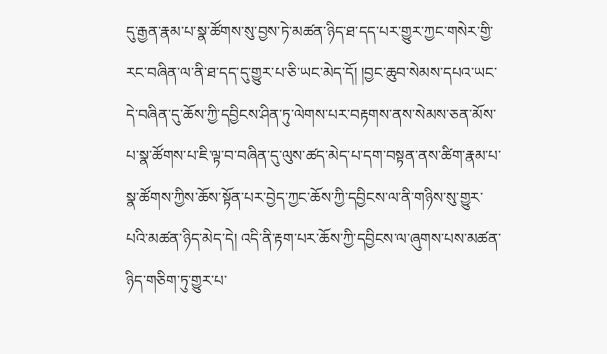དུ་རྒྱན་རྣམ་པ་སྣ་ཚོགས་སུ་བྱས་ཏེ་མཚན་ཉིད་ཐ་དད་པར་གྱུར་ཀྱང་གསེར་གྱི་རང་བཞིན་ལ་ནི་ཐ་དད་དུ་གྱུར་པ་ཅི་ཡང་མེད་དོ། །བྱང་ཆུབ་སེམས་དཔའ་ཡང་དེ་བཞིན་དུ་ཆོས་ཀྱི་དབྱིངས་ཤིན་ཏུ་ལེགས་པར་བརྟགས་ནས་སེམས་ཅན་མོས་པ་སྣ་ཚོགས་པ་ཇི་ལྟ་བ་བཞིན་དུ་ལུས་ཚད་མེད་པ་དག་བསྟན་ནས་ཚིག་རྣམ་པ་སྣ་ཚོགས་ཀྱིས་ཆོས་སྟོན་པར་བྱེད་ཀྱང་ཆོས་ཀྱི་དབྱིངས་ལ་ནི་གཉིས་སུ་གྱུར་པའི་མཚན་ཉིད་མེད་དེ། འདི་ནི་རྟག་པར་ཆོས་ཀྱི་དབྱིངས་ལ་ཞུགས་པས་མཚན་ཉིད་གཅིག་ཏུ་གྱུར་པ་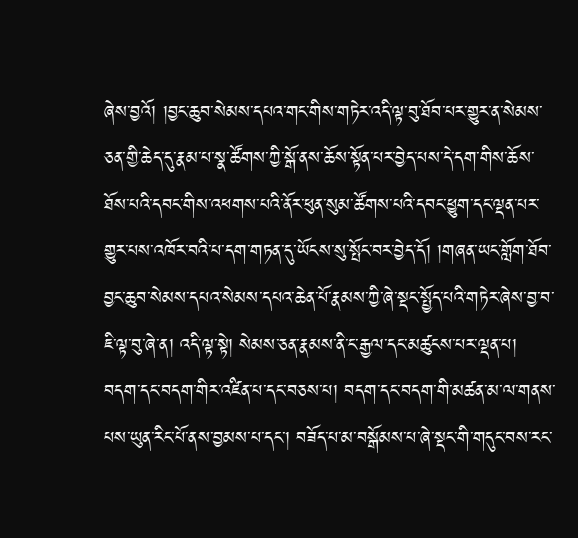ཞེས་བྱའོ། །བྱང་ཆུབ་སེམས་དཔའ་གང་གིས་གཏེར་འདི་ལྟ་བུ་ཐོབ་པར་གྱུར་ན་སེམས་ཅན་གྱི་ཆེད་དུ་རྣམ་པ་སྣ་ཚོགས་ཀྱི་སྒོ་ནས་ཆོས་སྟོན་པར་བྱེད་པས་དེ་དག་གིས་ཆོས་ཐོས་པའི་དབང་གིས་འཕགས་པའི་ནོར་ཕུན་སུམ་ཚོགས་པའི་དབང་ཕྱུག་དང་ལྡན་པར་གྱུར་པས་འཁོར་བའི་པ་དག་གཏན་དུ་ཡོངས་སུ་སྤོང་བར་བྱེད་དོ། །གཞན་ཡང་གློག་ཐོབ་བྱང་ཆུབ་སེམས་དཔའ་སེམས་དཔའ་ཆེན་པོ་རྣམས་ཀྱི་ཞེ་སྡང་སྤྱོད་པའི་གཏེར་ཞེས་བྱ་བ་ཇི་ལྟ་བུ་ཞེ་ན། འདི་ལྟ་སྟེ། སེམས་ཅན་རྣམས་ནི་ང་རྒྱལ་དང་མཚུངས་པར་ལྡན་པ། བདག་དང་བདག་གིར་འཛིན་པ་དང་བཅས་པ། བདག་དང་བདག་གི་མཚན་མ་ལ་གནས་པས་ཡུན་རིང་པོ་ནས་བྱམས་པ་དང་། བཟོད་པ་མ་བསྒོམས་པ་ཞེ་སྡང་གི་གདུང་བས་རང་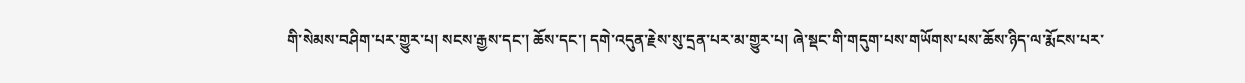གི་སེམས་བཤིག་པར་གྱུར་པ། སངས་རྒྱས་དང་། ཆོས་དང་། དགེ་འདུན་རྗེས་སུ་དྲན་པར་མ་གྱུར་པ། ཞེ་སྡང་གི་གདུག་པས་གཡོགས་པས་ཆོས་ཉིད་ལ་རྨོངས་པར་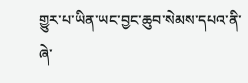གྱུར་པ་ཡིན་ཡང་བྱང་ཆུབ་སེམས་དཔའ་ནི་ཞེ་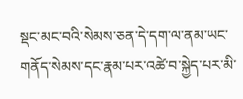སྡང་མང་བའི་སེམས་ཅན་དེ་དག་ལ་ནམ་ཡང་གནོད་སེམས་དང་རྣམ་པར་འཚེ་བ་སྐྱེད་པར་མི་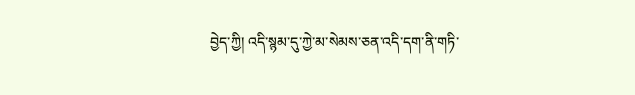བྱེད་ཀྱི། འདི་སྙམ་དུ་ཀྱེ་མ་སེམས་ཅན་འདི་དག་ནི་གཏི་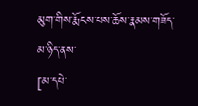མུག་གིས་རྨོངས་པས་ཆོས་རྣམས་གཟོད་མ་ཉིད་ནས་
[མ་དཔེ་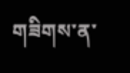གཟིགས་ན་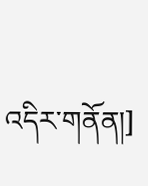འདིར་གནོན།]